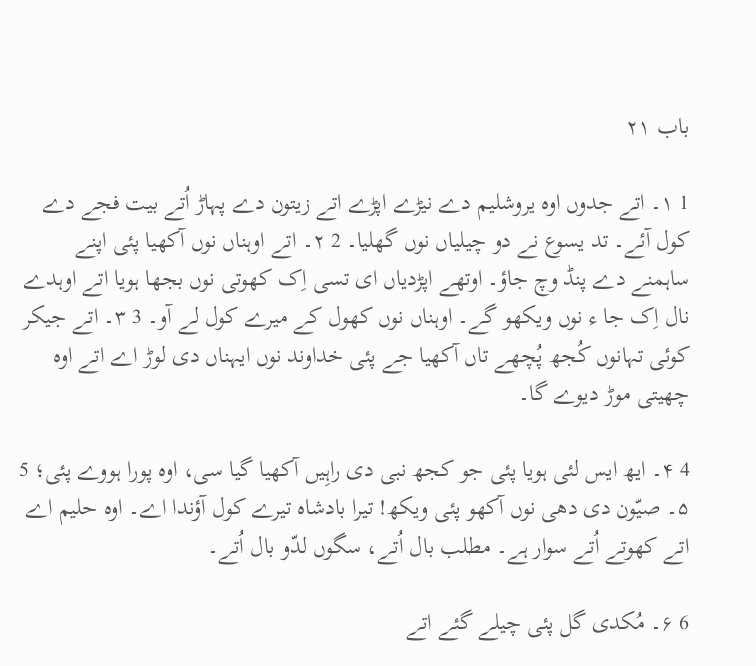باب ۲۱

1 ۱۔ اتے جدوں اوہ یروشلیم دے نیڑے اپڑے اتے زیتون دے پہاڑ اُتے بیت فجے دے کول آئے۔ تد یسوع نے دو چیلیاں نوں گھلیا۔ 2 ۲۔ اتے اوہناں نوں آکھیا پئی اپنے ساہمنے دے پنڈ وچ جاؤ۔ اوتھے اپڑدیاں ای تسی اِک کھوتی نوں بجھا ہویا اتے اوہدے نال اِک جا ء نوں ویکھو گے۔ اوہناں نوں کھول کے میرے کول لے آو۔ 3 ۳۔ اتے جیکر کوئی تہانوں کُجھ پُچھے تاں آکھیا جے پئی خداوند نوں ایہناں دی لوڑ اے اتے اوہ چھیتی موڑ دیوے گا۔

4 ۴۔ ایھ ایس لئی ہویا پئی جو کجھ نبی دی راہِیں آکھیا گیا سی، اوہ پورا ہووے پئی؛ 5 ۵۔ صیّون دی دھی نوں آکھو پئی ویکھ! تیرا بادشاہ تیرے کول آؤندا اے۔ اوہ حلیم اے اتے کھوتے اُتے سوار ہے۔ مطلب بال اُتے، سگوں لدّو بال اُتے۔

6 ۶۔ مُکدی گل پئی چیلے گئے اتے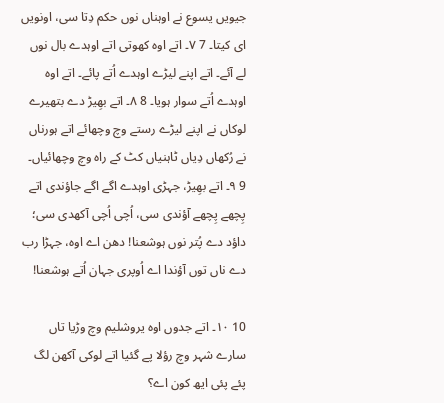جیویں یسوع نے اوہناں نوں حکم دِتا سی، اونویں ای کیتا۔ 7 ۷۔ اتے اوہ کھوتی اتے اوہدے بال نوں لے آئے۔ اتے اپنے لیڑے اوہدے اُتے پائے۔ اتے اوہ اوہدے اُتے سوار ہویا۔ 8 ۸۔ اتے بھِیڑ دے بتھیرے لوکاں نے اپنے لیڑے رستے وچ وچھائے اتے ہورناں نے رُکھاں دِیاں ٹاہنیاں کٹ کے راہ وچ وچھائیاں۔ 9 ۹۔ اتے بھِیڑ، جہڑی اوہدے اگے اگے جاؤندی اتے پِچھے پِچھے آؤندی سی، اُچی اُچی آکھدی سی؛ داؤد دے پُتر نوں ہوشعنا! دھن اے اوہ، جہڑا رب دے ناں توں آؤندا اے اُوپری جہان اُتے ہوشعنا!

10 ۱۰۔ اتے جدوں اوہ یروشلیم وچ وڑیا تاں سارے شہر وچ رؤلا پے گئیا اتے لوکی آکھن لگ پئے پئی ایھ کون اے؟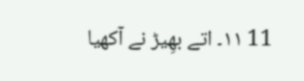11 ۱۱۔ اتے بھِیڑ نے آکھیا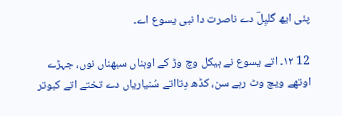پئی ایھ گلیِلؔ دے ناصرت دا نبی یسوع اے۔

12 ۱۲۔ اتے یسوع نے ہیکل وچ وڑ کے اوہناں سبھناں نوں، جہڑے اوتھے ویچ وٹ رہے سن، کڈھ دِتااتے سُنیاریاں دے تختے اتے کبوتر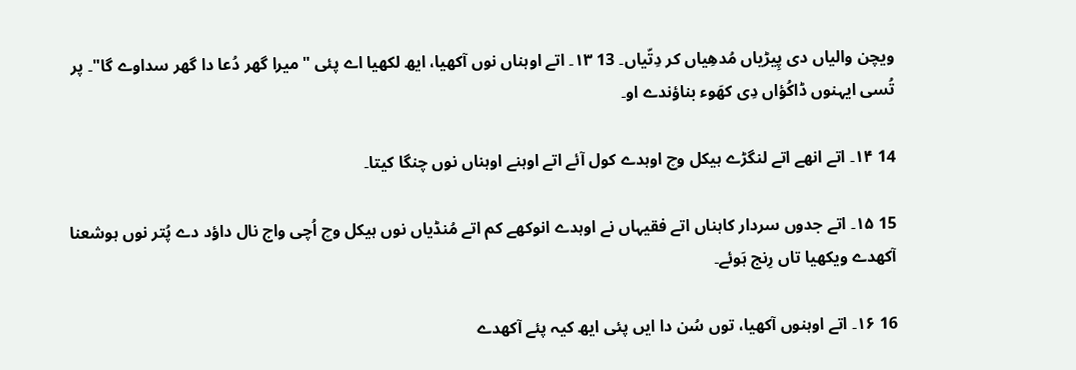ویچن والیاں دی پِیڑیاں مُدھِیاں کر دِتّیاں۔ 13 ۱۳۔ اتے اوہناں نوں آکھیا، ایھ لکھیا اے پئی "میرا گھر دُعا دا گھر سداوے گا"۔ پر تُسی ایہنوں ڈاکُؤاں دِی کھَوء بناؤندے او۔

14 ۱۴۔ اتے انھے اتے لنگڑے ہیکل وچ اوہدے کول آئے اتے اوہنے اوہناں نوں چنگا کیتا۔

15 ۱۵۔ اتے جدوں سردار کاہناں اتے فقیہاں نے اوہدے انوکھے کم اتے مُنڈیاں نوں ہیکل وچ اُچی واج نال داؤد دے پُتر نوں ہوشعنا آکھدے ویکھیا تاں رِنج ہَوئے۔

16 ۱۶۔ اتے اوہنوں آکھیا، توں سُن دا ایں پئی ایھ کیہ پئے آکھدے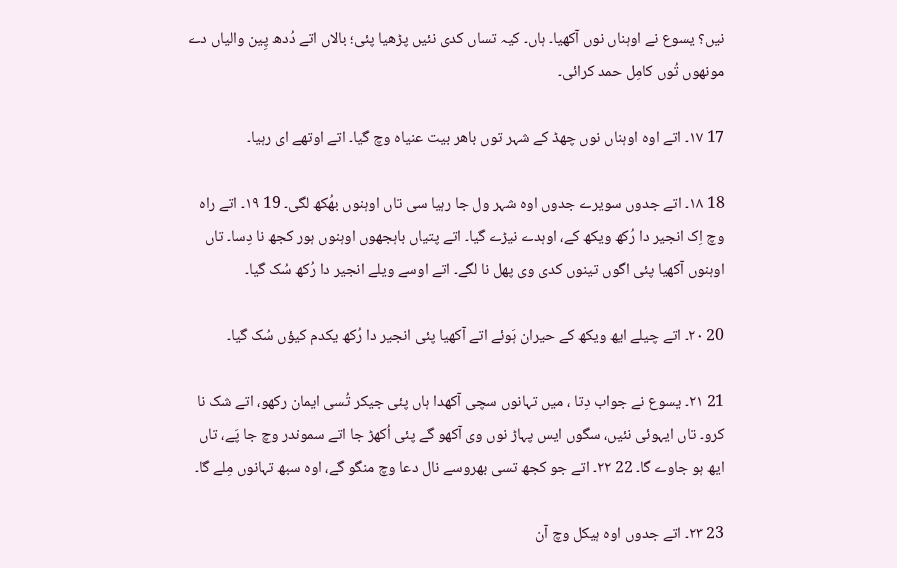نیں؟ یسوع نے اوہناں نوں آکھیا۔ ہاں۔ کیہ تساں کدی نئیں پڑھیا پئی؛ بالاں اتے دُدھ پِین والیاں دے مونھوں تُوں کامِل حمد کرائی۔

17 ۱۷۔ اتے اوہ اوہناں نوں چھڈ کے شہر توں باھر بیت عنیاہ وچ گیا۔ اتے اوتھے ای رہیا۔

18 ۱۸۔ اتے جدوں سویرے جدوں اوہ شہر ول جا رہیا سی تاں اوہنوں بھُکھ لگی۔ 19 ۱۹۔ اتے راہ وچ اِک انجیر دا رُکھ ویکھ کے، اوہدے نیڑے گیا۔ اتے پتیاں باہجھوں اوہنوں ہور کجھ نا دِسا۔ تاں اوہنوں آکھیا پئی اگوں تینوں کدی وی پھل نا لگے۔ اتے اوسے ویلے انجیر دا رُکھ سُک گیا۔

20 ۲۰۔ اتے چیلے ایھ ویکھ کے حیران ہَوئے اتے آکھیا پئی انجیر دا رُکھ یکدم کیؤں سُک گیا۔

21 ۲۱۔ یسوع نے جواب دِتا ، میں تہانوں سچی آکھدا ہاں پئی جیکر تُسی ایمان رکھو، اتے شک نا کرو۔ تاں ایہوئی نئیں، سگوں ایس پہاڑ نوں وی آکھو گے پئی اُکھڑ جا اتے سموندر وچ جا پَے، تاں ایھ ہو جاوے گا۔ 22 ۲۲۔ اتے جو کجھ تسی بھروسے نال دعا وچ منگو گے، اوہ سبھ تہانوں مِلے گا۔

23 ۲۳۔ اتے جدوں اوہ ہیکل وچ آن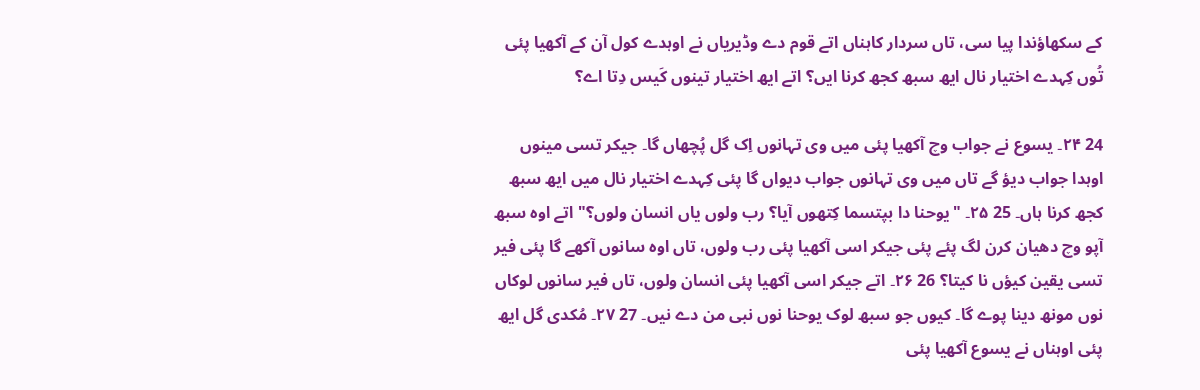کے سکھاؤندا پیا سی، تاں سردار کاہناں اتے قوم دے وڈیریاں نے اوہدے کول آن کے آکھیا پئی تُوں کِہدے اختیار نال ایھ سبھ کجھ کرنا ایں؟ اتے ایھ اختیار تینوں کَیس دِتا اے؟

24 ۲۴۔ یسوع نے جواب وچ آکھیا پئی میں وی تہانوں اِک گل پُچھاں گا۔ جیکر تسی مینوں اوہدا جواب دیؤ گے تاں میں وی تہانوں جواب دیواں گا پئی کِہدے اختیار نال میں ایھ سبھ کجھ کرنا ہاں۔ 25 ۲۵۔ "یوحنا دا بپتسما کِتھوں آیا؟ رب ولوں یاں انسان ولوں؟" اتے اوہ سبھ آپو وچ دھیان کرن لگ پئے پئی جیکر اسی آکھیا پئی رب ولوں، تاں اوہ سانوں آکھے گا پئی فیر تسی یقین کیؤں نا کیتا؟ 26 ۲۶۔ اتے جیکر اسی آکھیا پئی انسان ولوں، تاں فیر سانوں لوکاں نوں مونھ دینا پوے گا۔ کیوں جو سبھ لوک یوحنا نوں نبی من دے نیں۔ 27 ۲۷۔ مُکدی گل ایھ پئی اوہناں نے یسوع آکھیا پئی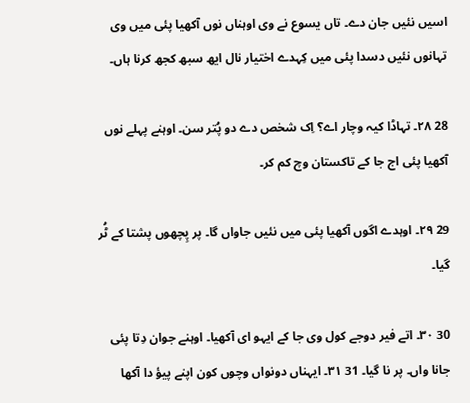اسیں نئیں جان دے۔ تاں یسوع نے وی اوہناں نوں آکھیا پئی میں وی تہانوں نئیں دسدا پئی میں کِہدے اختیار نال ایھ سبھ کجھ کرنا ہاں۔

28 ۲۸۔ تہاڈا کیہ وچار اے؟ اِک شخص دے دو پُتر سن۔ اوہنے پہلے نوں آکھیا پئی اج جا کے تاکستان وچ کم کر۔

29 ۲۹۔ اوہدے اگوں آکھیا پئی میں نئیں جاواں گا۔ پر پِچھوں پشتا کے ٹُر گیا۔

30 ۳۰۔ اتے فیر دوجے کول وی جا کے ایہو ای آکھیا۔ اوہنے جوان دِتا پئی جانا واں۔ پر نا گیا۔ 31 ۳۱۔ ایہناں دونواں وچوں کون اپنے پیؤ دا آکھا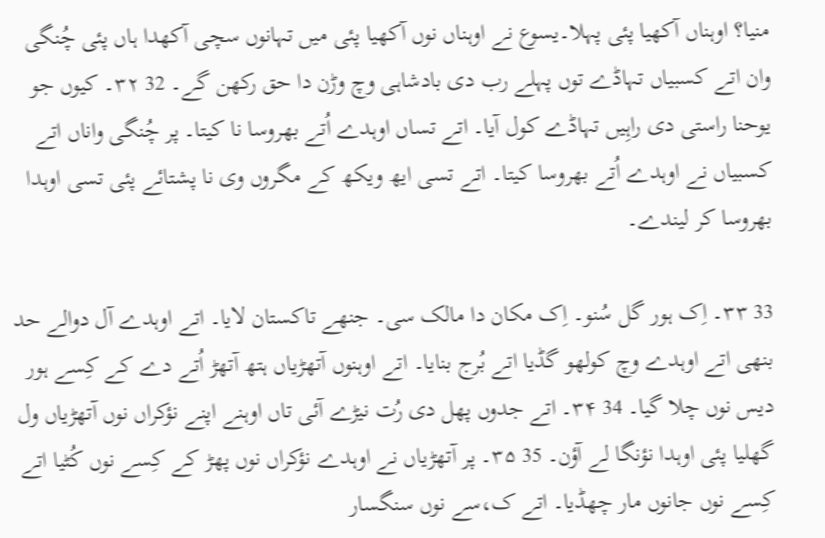منیا؟ اوہناں آکھیا پئی پہلا۔یسوع نے اوہناں نوں آکھیا پئی میں تہانوں سچی آکھدا ہاں پئی چُنگی وان اتے کسبیاں تہاڈے توں پہلے رب دی بادشاہی وچ وڑن دا حق رکھن گے۔ 32 ۳۲۔ کیوں جو یوحنا راستی دی راہِیں تہاڈے کول آیا۔ اتے تساں اوہدے اُتے بھروسا نا کیتا۔ پر چُنگی واناں اتے کسبیاں نے اوہدے اُتے بھروسا کیتا۔ اتے تسی ایھ ویکھ کے مگروں وی نا پشتائے پئی تسی اوہدا بھروسا کر لیندے۔

33 ۳۳۔ اِک ہور گل سُنو۔ اِک مکان دا مالک سی۔ جنھے تاکستان لایا۔ اتے اوہدے آل دوالے حد بنھی اتے اوہدے وچ کولھو گڈیا اتے بُرج بنایا۔ اتے اوہنوں آتھڑیاں ہتھ آتھڑ اُتے دے کے کِسے ہور دیس نوں چلا گیا۔ 34 ۳۴۔ اتے جدوں پھل دی رُت نیڑے آئی تاں اوہنے اپنے نؤکراں نوں آتھڑیاں ول گھلیا پئی اوہدا نؤنگا لے آؤن۔ 35 ۳۵۔ پر آتھڑیاں نے اوہدے نؤکراں نوں پھڑ کے کِسے نوں کُٹیا اتے کِسے نوں جانوں مار چھڈیا۔ اتے ک،سے نوں سنگسار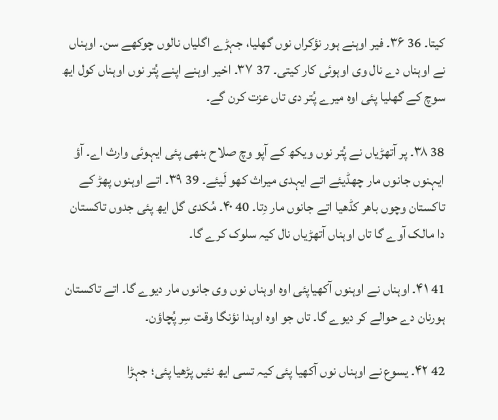کیتا۔ 36 ۳۶۔ فیر اوہنے ہور نؤکراں نوں گھلیا، جہڑے اگلیاں نالوں چوکھے سن۔ اوہناں نے اوہناں دے نال وی اوہوئی کار کیتی۔ 37 ۳۷۔ اخیر اوہنے اپنے پُتر نوں اوہناں کول ایھ سوچ کے گھلیا پئی اوہ میرے پُتر دی تاں عزت کرن گے۔

38 ۳۸۔ پر آتھڑیاں نے پُتر نوں ویکھ کے آپو وچ صلاح بنھی پئی ایہوئی وارث اے۔ آؤ ایہنوں جانوں مار چھڈیئے اتے ایہدی میراث کھو لَیئے۔ 39 ۳۹۔ اتے اوہنوں پھڑ کے تاکستان وچوں باھر کڈھیا اتے جانوں مار دِتا۔ 40 ۴۰۔ مُکدی گل ایھ پئی جدوں تاکستان دا مالک آوے گا تاں اوہناں آتھڑیاں نال کیہ سلوک کرے گا۔

41 ۴۱۔ اوہناں نے اوہنوں آکھیاپئی اوہ اوہناں نوں وی جانوں مار دیوے گا۔ اتے تاکستان ہورنان دے حوالے کر دیوے گا۔ تاں جو اوہ اوہدا نؤنگا وقت سِر پُچاؤن۔

42 ۴۲۔ یسوع نے اوہناں نوں آکھیا پئی کیہ تسی ایھ نئیں پڑھیا پئی؛ جہڑا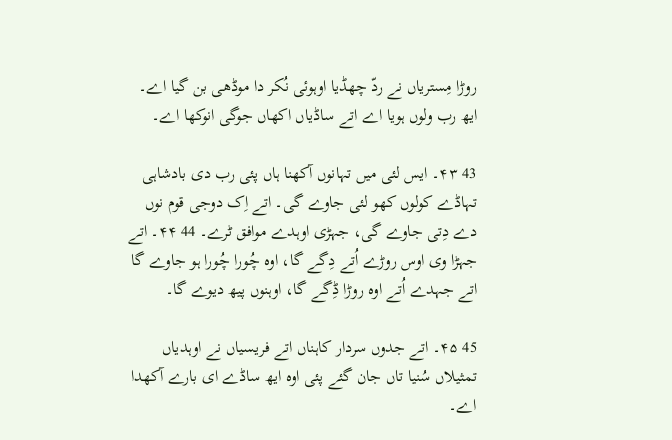روڑا مِستریاں نے ردّ چھڈیا اوہوئی نُکر دا موڈھی بن گیا اے۔ ایھ رب ولوں ہویا اے اتے ساڈیاں اکھاں جوگی انوکھا اے۔

43 ۴۳۔ ایس لئی میں تہانوں آکھنا ہاں پئی رب دی بادشاہی تہاڈے کولوں کھو لئی جاوے گی۔ اتے اِک دوجی قوم نوں دے دِتی جاوے گی، جہڑی اوہدے موافق ٹرے۔ 44 ۴۴۔ اتے جہڑا وی اوس روڑے اُتے دِگے گا، اوہ چُورا چُورا ہو جاوے گا اتے جہدے اُتے اوہ روڑا ڈِگے گا، اوہنوں پیھ دیوے گا۔

45 ۴۵۔ اتے جدوں سردار کاہناں اتے فریسیاں نے اوہدیاں تمثیلاں سُنیا تاں جان گئے پئی اوہ ایھ ساڈے ای بارے آکھدا اے۔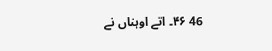46 ۴۶۔ اتے اوہناں نے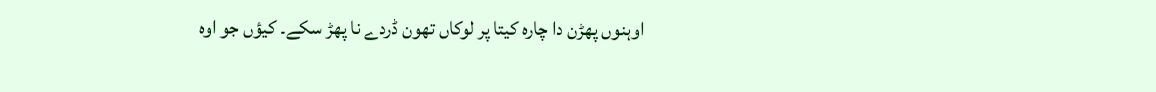اوہنوں پھڑن دا چارہ کیتا پر لوکاں تھون ڈردے نا پھڑ سکے۔ کیؤں جو اوہ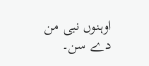اوہنوں نبی من دے سن۔